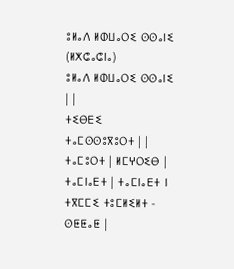ⵓⵍⴰⴷ ⵍⵀⵡⴰⵔⵉ ⵙⵙⴰⵏⵉ (ⵍⵅⵛⴰⵛⵏⴰ)
ⵓⵍⴰⴷ ⵍⵀⵡⴰⵔⵉ ⵙⵙⴰⵏⵉ | |
ⵜⵉⴱⴹⵉ ⵜⴰⵎⵙⵙⵓⴳⵓⵔⵜ | |
ⵜⴰⵎⵓⵔⵜ | ⵍⵎⵖⵔⵉⴱ |
ⵜⴰⵎⵏⴰⴹⵜ | ⵜⴰⵎⵏⴰⴹⵜ ⵏ ⵜⴳⵎⵎⵉ ⵜⵓⵎⵍⵉⵍⵜ - ⵙⵟⵟⴰⵟ |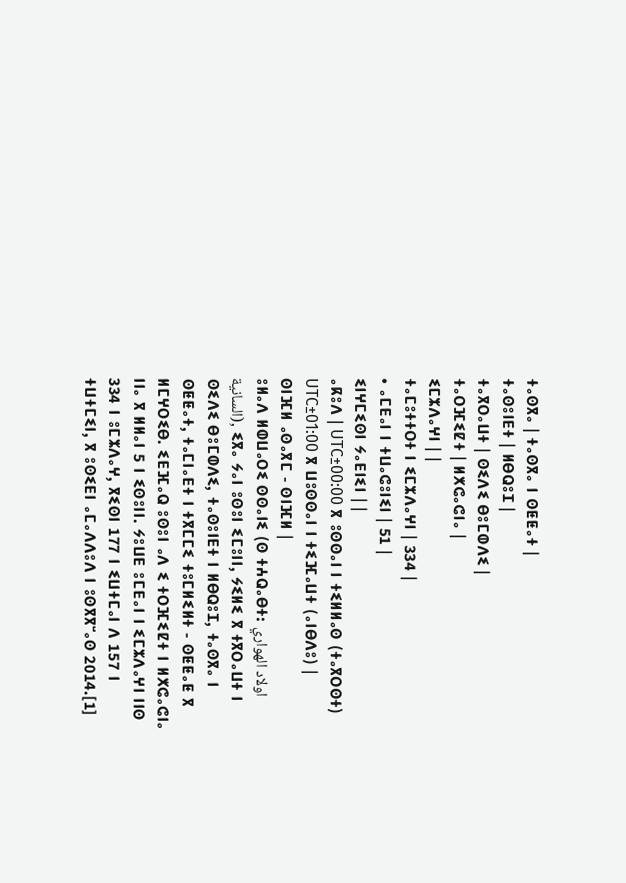ⵜⴰⵙⴳⴰ | ⵜⴰⵙⴳⴰ ⵏ ⵙⵟⵟⴰⵜ |
ⵜⴰⵙⵓⵏⴹⵜ | ⵍⴱⵕⵓⵊ |
ⵜⴰⴳⵔⴰⵡⵜ | ⵙⵉⴷⵉ ⴱⵓⵎⵀⴷⵉ |
ⵜⴰⵔⴼⵉⵇⵜ | ⵍⵅⵛⴰⵛⵏⴰ |
ⵉⵎⵣⴷⴰⵖⵏ | |
ⵜⴰⵎⵓⵜⵜⵔⵜ ⵏ ⵉⵎⵣⴷⴰⵖⵏ | 334 |
• ⴰⵎⴹⴰⵏ ⵏ ⵜⵡⴰⵛⵓⵏⵉⵏ | 51 |
ⵉⵏⵖⵎⵉⵙⵏ ⵢⴰⴹⵏⵉⵏ | |
ⴰⴽⵓⴷ | UTC±00:00 ⴳ ⵓⵙⵙⴰⵏ ⵏ ⵜⵉⵍⵍⴰⵙ (ⵜⴰⴳⵔⵙⵜ) UTC±01:00 ⴳ ⵡⵓⵙⵙⴰⵏ ⵏ ⵜⵉⴼⴰⵡⵜ (ⴰⵏⴱⴷⵓ) |
ⵙⵏⴼⵍ ⴰⵙⴰⴳⵎ - ⵙⵏⴼⵍ |
ⵓⵍⴰⴷ ⵍⵀⵡⴰⵔⵉ ⵙⵙⴰⵏⵉ (ⵙ ⵜⵄⵕⴰⴱⵜ: اولاد الهواري السانية), ⵉⴳⴰ ⵢⴰⵏ ⵓⵙⵓⵏ ⵉⵎⵓⵏⵏ, ⵢⵉⵍⵉ ⴳ ⵜⴳⵔⴰⵡⵜ ⵏ ⵙⵉⴷⵉ ⴱⵓⵎⵀⴷⵉ, ⵜⴰⵙⵓⵏⴹⵜ ⵏ ⵍⴱⵕⵓⵊ, ⵜⴰⵙⴳⴰ ⵏ ⵙⵟⵟⴰⵜ, ⵜⴰⵎⵏⴰⴹⵜ ⵏ ⵜⴳⵎⵎⵉ ⵜⵓⵎⵍⵉⵍⵜ - ⵙⵟⵟⴰⵟ ⴳ ⵍⵎⵖⵔⵉⴱ. ⵉⴹⴼⴰⵕ ⵓⵙⵓⵏ ⴰⴷ ⵉ ⵜⵔⴼⵉⵇⵜ ⵏ ⵍⵅⵛⴰⵛⵏⴰ ⵏⵏⴰ ⴳ ⵍⵍⴰⵏ 5 ⵏ ⵉⵙⵓⵏⵏ. ⵢⵓⵡⴹ ⵓⵎⴹⴰⵏ ⵏ ⵉⵎⵣⴷⴰⵖⵏ ⵏⵏⵙ 334 ⵏ ⵓⵎⵣⴷⴰⵖ, ⴳⵉⵙⵏ 177 ⵏ ⵉⵡⵜⵎⴰⵏ ⴷ 157 ⵏ ⵜⵡⵜⵎⵉⵏ, ⴳ ⵓⵙⵉⴹⵏ ⴰⵎⴰⴷⴷⵓⴷ ⵏ ⵓⵙⴳⴳⵯⴰⵙ 2014.[1]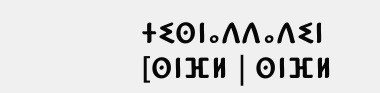ⵜⵉⵙⵏⴰⴷⴷⴰⴷⵉⵏ
[ⵙⵏⴼⵍ | ⵙⵏⴼⵍ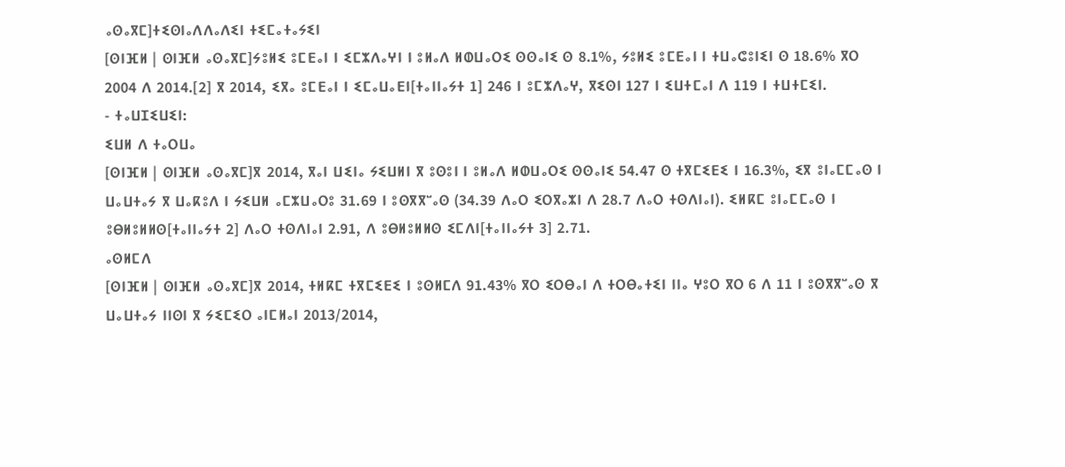ⴰⵙⴰⴳⵎ]ⵜⵉⵙⵏⴰⴷⴷⴰⴷⵉⵏ ⵜⵉⵎⴰⵜⴰⵢⵉⵏ
[ⵙⵏⴼⵍ | ⵙⵏⴼⵍ ⴰⵙⴰⴳⵎ]ⵢⵓⵍⵉ ⵓⵎⴹⴰⵏ ⵏ ⵉⵎⵣⴷⴰⵖⵏ ⵏ ⵓⵍⴰⴷ ⵍⵀⵡⴰⵔⵉ ⵙⵙⴰⵏⵉ ⵙ 8.1%, ⵢⵓⵍⵉ ⵓⵎⴹⴰⵏ ⵏ ⵜⵡⴰⵛⵓⵏⵉⵏ ⵙ 18.6% ⴳⵔ 2004 ⴷ 2014.[2] ⴳ 2014, ⵉⴳⴰ ⵓⵎⴹⴰⵏ ⵏ ⵉⵎⴰⵡⴰⴹⵏ[ⵜⴰⵏⵏⴰⵢⵜ 1] 246 ⵏ ⵓⵎⵣⴷⴰⵖ, ⴳⵉⵙⵏ 127 ⵏ ⵉⵡⵜⵎⴰⵏ ⴷ 119 ⵏ ⵜⵡⵜⵎⵉⵏ.
- ⵜⴰⵡⵊⵉⵡⵉⵏ:
ⵉⵡⵍ ⴷ ⵜⴰⵔⵡⴰ
[ⵙⵏⴼⵍ | ⵙⵏⴼⵍ ⴰⵙⴰⴳⵎ]ⴳ 2014, ⴳⴰⵏ ⵡⵉⵏⴰ ⵢⵉⵡⵍⵏ ⴳ ⵓⵙⵓⵏ ⵏ ⵓⵍⴰⴷ ⵍⵀⵡⴰⵔⵉ ⵙⵙⴰⵏⵉ 54.47 ⵙ ⵜⴳⵎⵉⴹⵉ ⵏ 16.3%, ⵉⴳ ⵓⵏⴰⵎⵎⴰⵙ ⵏ ⵡⴰⵡⵜⴰⵢ ⴳ ⵡⴰⴽⵓⴷ ⵏ ⵢⵉⵡⵍ ⴰⵎⵣⵡⴰⵔⵓ 31.69 ⵏ ⵓⵙⴳⴳⵯⴰⵙ (34.39 ⴷⴰⵔ ⵉⵔⴳⴰⵣⵏ ⴷ 28.7 ⴷⴰⵔ ⵜⵙⴷⵏⴰⵏ). ⵉⵍⴽⵎ ⵓⵏⴰⵎⵎⴰⵙ ⵏ ⵓⴱⵍⵓⵍⵍⵙ[ⵜⴰⵏⵏⴰⵢⵜ 2] ⴷⴰⵔ ⵜⵙⴷⵏⴰⵏ 2.91, ⴷ ⵓⴱⵍⵓⵍⵍⵙ ⵉⵎⴷⵏ[ⵜⴰⵏⵏⴰⵢⵜ 3] 2.71.
ⴰⵙⵍⵎⴷ
[ⵙⵏⴼⵍ | ⵙⵏⴼⵍ ⴰⵙⴰⴳⵎ]ⴳ 2014, ⵜⵍⴽⵎ ⵜⴳⵎⵉⴹⵉ ⵏ ⵓⵙⵍⵎⴷ 91.43% ⴳⵔ ⵉⵔⴱⴰⵏ ⴷ ⵜⵔⴱⴰⵜⵉⵏ ⵏⵏⴰ ⵖⵓⵔ ⴳⵔ 6 ⴷ 11 ⵏ ⵓⵙⴳⴳⵯⴰⵙ ⴳ ⵡⴰⵡⵜⴰⵢ ⵏⵏⵙⵏ ⴳ ⵢⵉⵎⵉⵔ ⴰⵏⵎⵍⴰⵏ 2013/2014,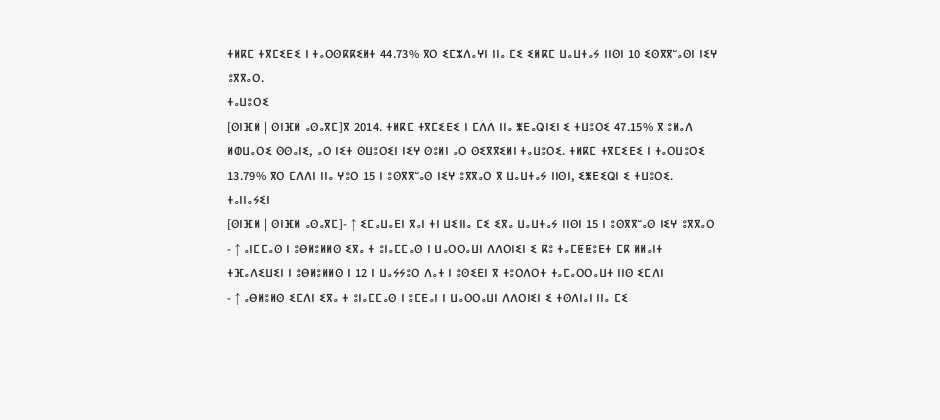ⵜⵍⴽⵎ ⵜⴳⵎⵉⴹⵉ ⵏ ⵜⴰⵔⵙⴽⴽⵉⵍⵜ 44.73% ⴳⵔ ⵉⵎⵣⴷⴰⵖⵏ ⵏⵏⴰ ⵎⵉ ⵉⵍⴽⵎ ⵡⴰⵡⵜⴰⵢ ⵏⵏⵙⵏ 10 ⵉⵙⴳⴳⵯⴰⵙⵏ ⵏⵉⵖ ⵓⴳⴳⴰⵔ.
ⵜⴰⵡⵓⵔⵉ
[ⵙⵏⴼⵍ | ⵙⵏⴼⵍ ⴰⵙⴰⴳⵎ]ⴳ 2014. ⵜⵍⴽⵎ ⵜⴳⵎⵉⴹⵉ ⵏ ⵎⴷⴷ ⵏⵏⴰ ⵥⴹⴰⵕⵏⵉⵏ ⵉ ⵜⵡⵓⵔⵉ 47.15% ⴳ ⵓⵍⴰⴷ ⵍⵀⵡⴰⵔⵉ ⵙⵙⴰⵏⵉ, ⴰⵔ ⵏⵉⵜ ⵙⵡⵓⵔⵉⵏ ⵏⵉⵖ ⵙⵓⵍⵏ ⴰⵔ ⵙⵉⴳⴳⵉⵍⵏ ⵜⴰⵡⵓⵔⵉ. ⵜⵍⴽⵎ ⵜⴳⵎⵉⴹⵉ ⵏ ⵜⴰⵔⵡⵓⵔⵉ 13.79% ⴳⵔ ⵎⴷⴷⵏ ⵏⵏⴰ ⵖⵓⵔ 15 ⵏ ⵓⵙⴳⴳⵯⴰⵙ ⵏⵉⵖ ⵓⴳⴳⴰⵔ ⴳ ⵡⴰⵡⵜⴰⵢ ⵏⵏⵙⵏ, ⵉⵥⴹⵉⵕⵏ ⵉ ⵜⵡⵓⵔⵉ.
ⵜⴰⵏⵏⴰⵢⵉⵏ
[ⵙⵏⴼⵍ | ⵙⵏⴼⵍ ⴰⵙⴰⴳⵎ]- ↑ ⵉⵎⴰⵡⴰⴹⵏ ⴳⴰⵏ ⵜⵏ ⵡⵉⵏⵏⴰ ⵎⵉ ⵉⴳⴰ ⵡⴰⵡⵜⴰⵢ ⵏⵏⵙⵏ 15 ⵏ ⵓⵙⴳⴳⵯⴰⵙ ⵏⵉⵖ ⵓⴳⴳⴰⵔ
- ↑ ⴰⵏⵎⵎⴰⵙ ⵏ ⵓⴱⵍⵓⵍⵍⵙ ⵉⴳⴰ ⵜ ⵓⵏⴰⵎⵎⴰⵙ ⵏ ⵡⴰⵔⵔⴰⵡⵏ ⴷⴷⵔⵏⵉⵏ ⵉ ⴽⵓ ⵜⴰⵎⵟⵟⵓⴹⵜ ⵎⴽ ⵍⵍⴰⵏⵜ ⵜⴼⴰⴷⵉⵡⵉⵏ ⵏ ⵓⴱⵍⵓⵍⵍⵙ ⵏ 12 ⵏ ⵡⴰⵢⵢⵓⵔ ⴷⴰⵜ ⵏ ⵓⵙⵉⴹⵏ ⴳ ⵜⵓⵔⴷⵔⵜ ⵜⴰⵎⴰⵔⵔⴰⵡⵜ ⵏⵏⵙ ⵉⵎⴷⵏ
- ↑ ⴰⴱⵍⵓⵍⵙ ⵉⵎⴷⵏ ⵉⴳⴰ ⵜ ⵓⵏⴰⵎⵎⴰⵙ ⵏ ⵓⵎⴹⴰⵏ ⵏ ⵡⴰⵔⵔⴰⵡⵏ ⴷⴷⵔⵏⵉⵏ ⵉ ⵜⵙⴷⵏⴰⵏ ⵏⵏⴰ ⵎⵉ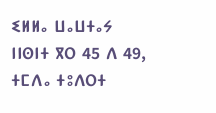ⵉⵍⵍⴰ ⵡⴰⵡⵜⴰⵢ ⵏⵏⵙⵏⵜ ⴳⵔ 45 ⴷ 49, ⵜⵎⴷⴰ ⵜⵓⴷⵔⵜ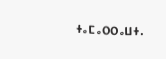ⵜⴰⵎⴰⵔⵔⴰⵡⵜ.